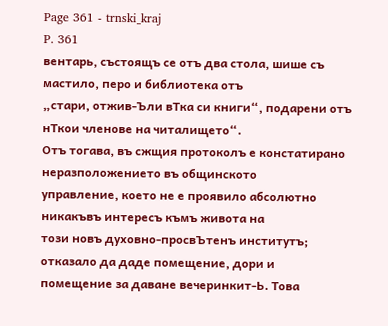Page 361 - trnski_kraj
P. 361
вентарь, състоящъ се отъ два стола, шише съ мастило, перо и библиотека отъ
„стари, отжив-Ъли вТка си книги“, подарени отъ нТкои членове на читалището“.
Отъ тогава, въ сжщия протоколъ е констатирано неразположението въ общинското
управление, което не е проявило абсолютно никакъвъ интересъ къмъ живота на
този новъ духовно-просвЪтенъ институтъ; отказало да даде помещение, дори и
помещение за даване вечеринкит-Ь. Това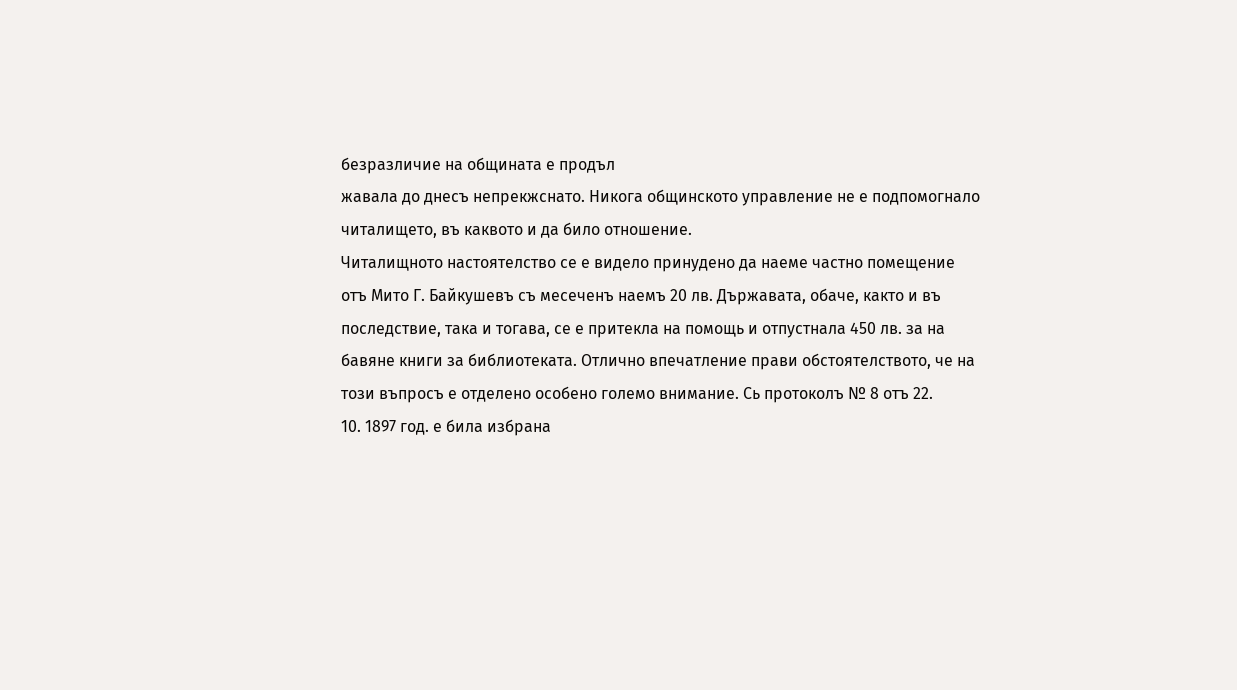безразличие на общината е продъл
жавала до днесъ непрекжснато. Никога общинското управление не е подпомогнало
читалището, въ каквото и да било отношение.
Читалищното настоятелство се е видело принудено да наеме частно помещение
отъ Мито Г. Байкушевъ съ месеченъ наемъ 20 лв. Държавата, обаче, както и въ
последствие, така и тогава, се е притекла на помощь и отпустнала 450 лв. за на
бавяне книги за библиотеката. Отлично впечатление прави обстоятелството, че на
този въпросъ е отделено особено големо внимание. Сь протоколъ № 8 отъ 22.
10. 1897 год. е била избрана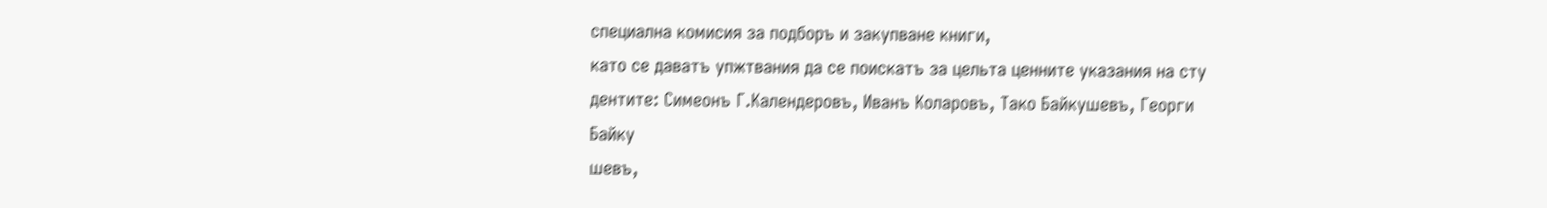специална комисия за подборъ и закупване книги,
като се даватъ упжтвания да се поискатъ за цельта ценните указания на сту
дентите: Симеонъ Г.Календеровъ, Иванъ Коларовъ, Тако Байкушевъ, Георги Байку
шевъ,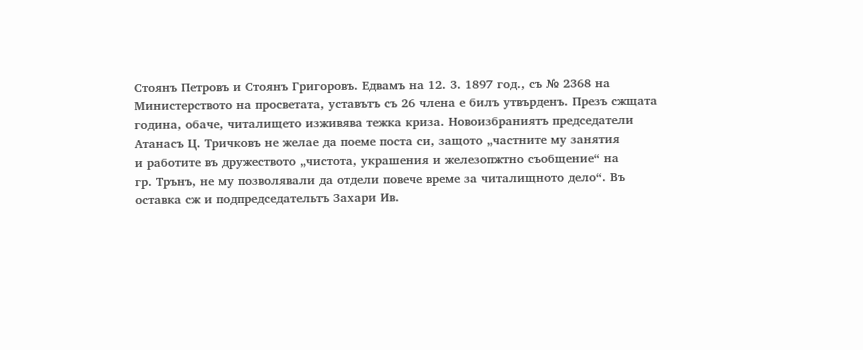Стоянъ Петровъ и Стоянъ Григоровъ. Едвамъ на 12. 3. 1897 год., съ № 2368 на
Министерството на просветата, уставътъ съ 26 члена е билъ утвърденъ. Презъ сжщата
година, обаче, читалището изживява тежка криза. Новоизбраниятъ председатели
Атанасъ Ц. Тричковъ не желае да поеме поста си, защото „частните му занятия
и работите въ дружеството „чистота, украшения и железопжтно съобщение“ на
гр. Трънъ, не му позволявали да отдели повече време за читалищното дело“. Въ
оставка сж и подпредседательтъ Захари Ив.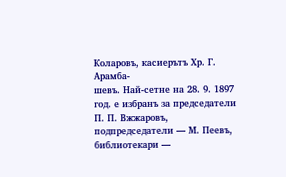Коларовъ, касиерътъ Хр. Г. Арамба-
шевъ. Най-сетне на 28. 9. 1897 год. е избранъ за председатели П. П. Вжжаровъ,
подпредседатели — М. Пеевъ, библиотекари —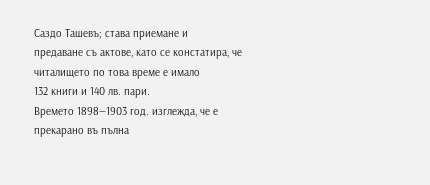Саздо Ташевъ; става приемане и
предаване съ актове, като се констатира, че читалището по това време е имало
132 книги и 140 лв. пари.
Времето 1898—1903 год. изглежда, че е прекарано въ пълна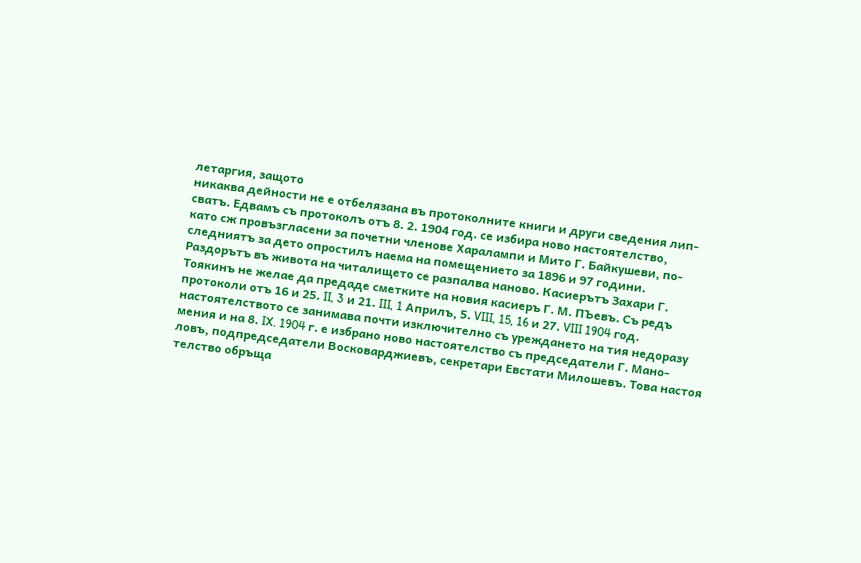летаргия, защото
никаква дейности не е отбелязана въ протоколните книги и други сведения лип-
сватъ. Едвамъ съ протоколъ отъ 8. 2. 1904 год. се избира ново настоятелство,
като сж провъзгласени за почетни членове Харалампи и Мито Г. Байкушеви, по-
следниятъ за дето опростилъ наема на помещението за 1896 и 97 години.
Раздорътъ въ живота на читалището се разпалва наново. Касиерътъ Захари Г.
Тоякинъ не желае да предаде сметките на новия касиеръ Г. М. ПЪевъ. Съ редъ
протоколи отъ 16 и 25. II, 3 и 21. III, 1 Априлъ, 5. VIII, 15, 16 и 27. VIII 1904 год.
настоятелството се занимава почти изключително съ уреждането на тия недоразу
мения и на 8. IX. 1904 г. е избрано ново настоятелство съ председатели Г. Мано-
ловъ, подпредседатели Восковарджиевъ, секретари Евстати Милошевъ. Това настоя
телство обръща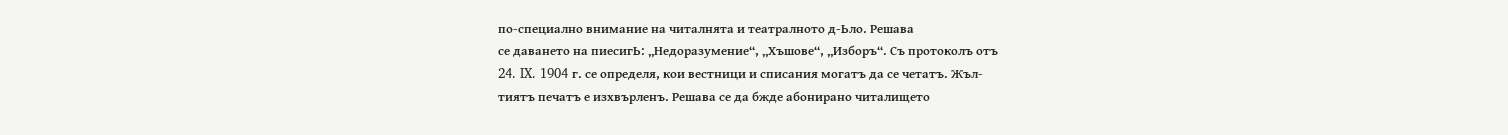по-специално внимание на читалнята и театралното д-Ьло. Решава
се даването на пиесигЬ: „Недоразумение“, „Хъшове“, „Изборъ“. Съ протоколъ отъ
24. IX. 1904 г. се определя, кои вестници и списания могатъ да се четатъ. Жъл-
тиятъ печатъ е изхвърленъ. Решава се да бжде абонирано читалището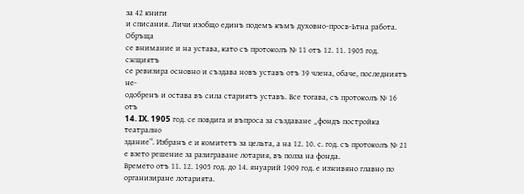за 42 книги
и списания. Личи изобщо единъ подемъ къмъ духовно-просв-Ьтна работа. Обръща
се внимание и на устава, като съ протоколъ № 11 отъ 12. 11. 1905 год. сжщиятъ
се ревизира основно и създава новъ уставъ отъ 39 члена, обаче, последниятъ не-
одобренъ и остава въ сила стариятъ уставъ. Все тогава, съ протоколъ № 16 отъ
14. IX. 1905 год. се повдига и въпроса за създаване „фондъ постройка театрално
здание“. Избранъ е и комитетъ за цельта, а на 12. 10. с. год. съ протоколъ № 21
е взето решение за разиграване лотария, въ полза на фонда.
Времето отъ 11. 12. 1905 год. до 14. януарий 1909 год. е изживяно главно по
организиране лотарията.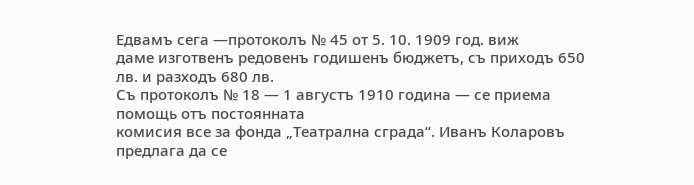Едвамъ сега —протоколъ № 45 от 5. 10. 1909 год. виж
даме изготвенъ редовенъ годишенъ бюджетъ, съ приходъ 650 лв. и разходъ 680 лв.
Съ протоколъ № 18 — 1 августъ 1910 година — се приема помощь отъ постоянната
комисия все за фонда „Театрална сграда“. Иванъ Коларовъ предлага да се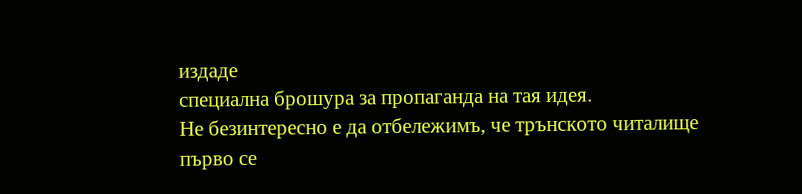издаде
специална брошура за пропаганда на тая идея.
Не безинтересно е да отбележимъ, че трънското читалище първо се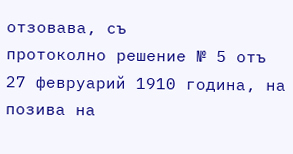отзовава, съ
протоколно решение № 5 отъ 27 февруарий 1910 година, на позива на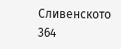Сливенското
364